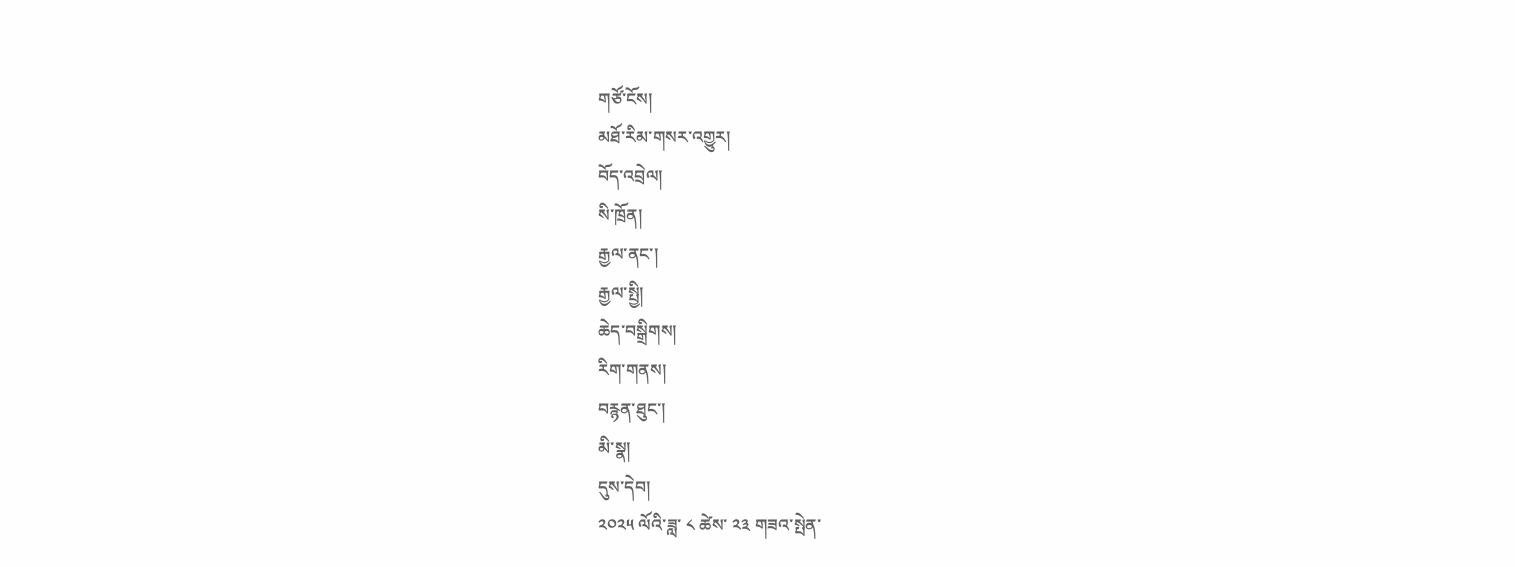གཙོ་ངོས།
མཐོ་རིམ་གསར་འགྱུར།
བོད་འབྲེལ།
སི་ཁྲོན།
རྒྱལ་ནང་།
རྒྱལ་སྤྱི།
ཆེད་བསྒྲིགས།
རིག་གནས།
བརྙན་ཐུང་།
མི་སྣ།
དུས་དེབ།
༢༠༢༥ ལོའི་ཟླ་ ༨ ཚེས་ ༢༣ གཟའ་སྤེན་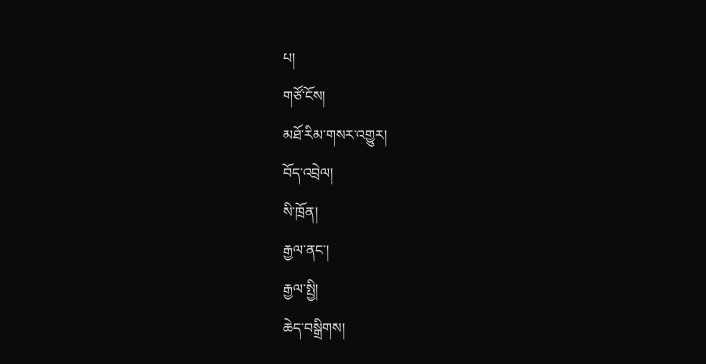པ།
གཙོ་ངོས།
མཐོ་རིམ་གསར་འགྱུར།
བོད་འབྲེལ།
སི་ཁྲོན།
རྒྱལ་ནང་།
རྒྱལ་སྤྱི།
ཆེད་བསྒྲིགས།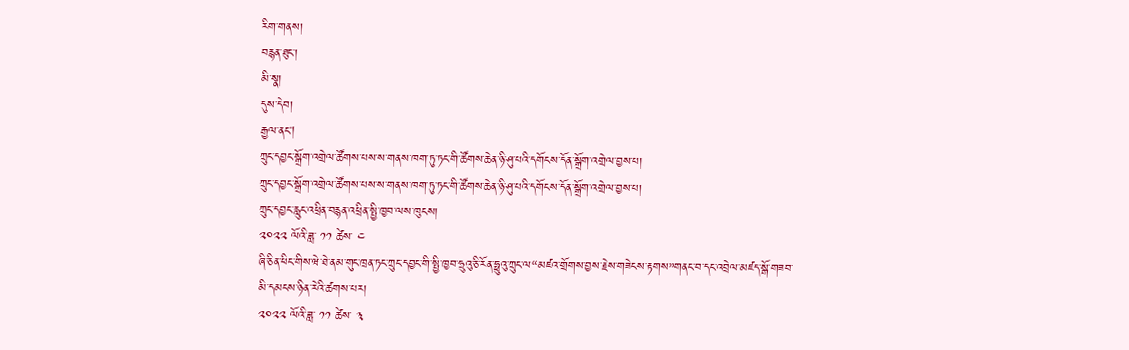རིག་གནས།
བརྙན་ཐུང་།
མི་སྣ།
དུས་དེབ།
རྒྱལ་ནང།
ཀྲུང་དབྱང་སྒྲོག་འགྲེལ་ཚོགས་པས་ས་གནས་ཁག་ཏུ་ཏང་གི་ཚོགས་ཆེན་ཉི་ཤུ་པའི་དགོངས་དོན་སྒྲོག་འགྲེལ་བྱས་པ།
ཀྲུང་དབྱང་སྒྲོག་འགྲེལ་ཚོགས་པས་ས་གནས་ཁག་ཏུ་ཏང་གི་ཚོགས་ཆེན་ཉི་ཤུ་པའི་དགོངས་དོན་སྒྲོག་འགྲེལ་བྱས་པ།
ཀྲུང་དབྱང་རླུང་འཕྲིན་བརྙན་འཕྲིན་སྤྱི་ཁྱབ་ལས་ཁུངས།
༢༠༢༢ ལོའི་ཟླ་ ༡༡ ཚེས་ ༤
ཞི་ཅིན་ཕིང་གིས་ཝེ་ཐེ་ནམ་གུང་ཁྲན་ཏང་ཀྲུང་དབྱང་གི་སྤྱི་ཁྱབ་ཧྲུའུ་ཅི་རོན་ཧྥུའུ་ཀྲུང་ལ“མཛའ་གྲོགས་བྱས་རྗེས་གཟེངས་རྟགས”གནང་བ་དང་འབྲེལ་མཛད་སྒོ་གཟབ་
མི་དམངས་ཉིན་རེའི་ཚགས་པར།
༢༠༢༢ ལོའི་ཟླ་ ༡༡ ཚེས་ ༣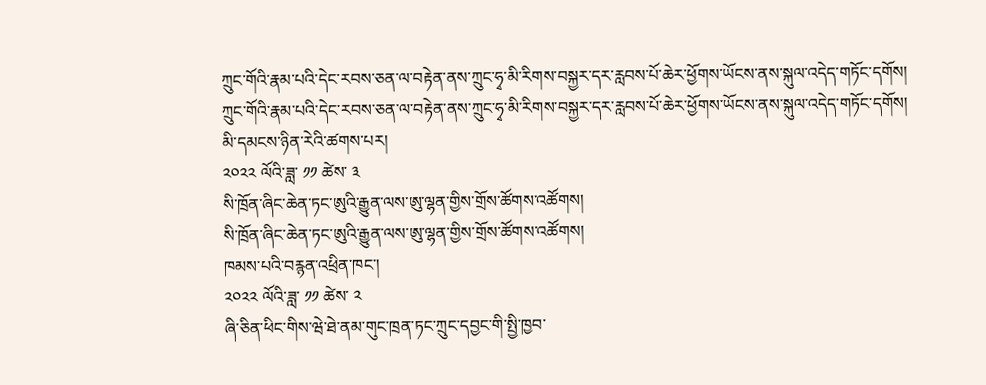ཀྲུང་གོའི་རྣམ་པའི་དེང་རབས་ཅན་ལ་བརྟེན་ནས་ཀྲུང་ཧྭ་མི་རིགས་བསྐྱར་དར་རླབས་པོ་ཆེར་ཕྱོགས་ཡོངས་ནས་སྐུལ་འདེད་གཏོང་དགོས།
ཀྲུང་གོའི་རྣམ་པའི་དེང་རབས་ཅན་ལ་བརྟེན་ནས་ཀྲུང་ཧྭ་མི་རིགས་བསྐྱར་དར་རླབས་པོ་ཆེར་ཕྱོགས་ཡོངས་ནས་སྐུལ་འདེད་གཏོང་དགོས།
མི་དམངས་ཉིན་རེའི་ཚགས་པར།
༢༠༢༢ ལོའི་ཟླ་ ༡༡ ཚེས་ ༣
སི་ཁྲོན་ཞིང་ཆེན་ཏང་ཨུའི་རྒྱུན་ལས་ཨུ་ལྷན་གྱིས་གྲོས་ཚོགས་འཚོགས།
སི་ཁྲོན་ཞིང་ཆེན་ཏང་ཨུའི་རྒྱུན་ལས་ཨུ་ལྷན་གྱིས་གྲོས་ཚོགས་འཚོགས།
ཁམས་པའི་བརྙན་འཕྲིན་ཁང་།
༢༠༢༢ ལོའི་ཟླ་ ༡༡ ཚེས་ ༢
ཞི་ཅིན་ཕིང་གིས་ཝེ་ཐེ་ནམ་གུང་ཁྲན་ཏང་ཀྲུང་དབྱང་གི་སྤྱི་ཁྱབ་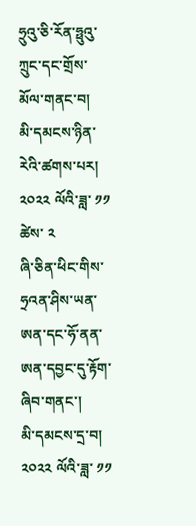ཧྲུའུ་ཅི་རོན་ཧྥུའུ་ཀྲུང་དང་གྲོས་མོལ་གནང་བ།
མི་དམངས་ཉིན་རེའི་ཚགས་པར།
༢༠༢༢ ལོའི་ཟླ་ ༡༡ ཚེས་ ༢
ཞི་ཅིན་ཕིང་གིས་ཧྲའན་ཤིས་ཡན་ཨན་དང་ཧོ་ནན་ཨན་དབྱང་དུ་རྟོག་ཞིབ་གནང་།
མི་དམངས་དྲ་བ།
༢༠༢༢ ལོའི་ཟླ་ ༡༡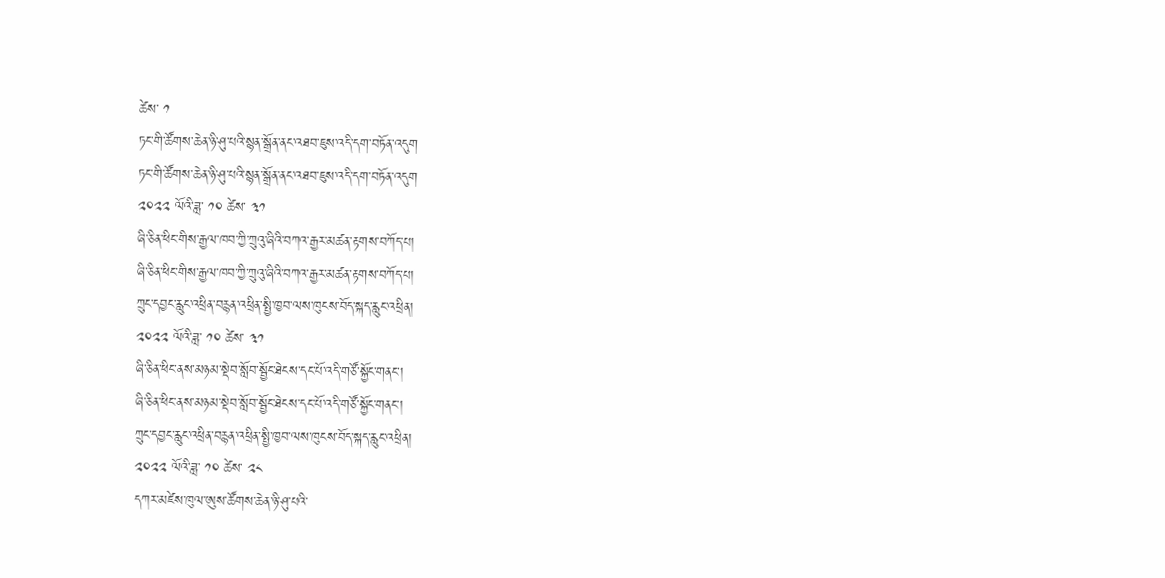ཚེས་ ༡
ཏང་གི་ཚོགས་ཆེན་ཉི་ཤུ་པའི་སྙན་སྒྲོན་ནང་འཐབ་ཇུས་འདི་དག་བཏོན་འདུག
ཏང་གི་ཚོགས་ཆེན་ཉི་ཤུ་པའི་སྙན་སྒྲོན་ནང་འཐབ་ཇུས་འདི་དག་བཏོན་འདུག
༢༠༢༢ ལོའི་ཟླ་ ༡༠ ཚེས་ ༣༡
ཞི་ཅིན་ཕིང་གིས་རྒྱལ་ཁབ་ཀྱི་ཀྲུའུ་ཞིའི་བཀའ་རྒྱར་མཚན་རྟགས་བཀོད་པ།
ཞི་ཅིན་ཕིང་གིས་རྒྱལ་ཁབ་ཀྱི་ཀྲུའུ་ཞིའི་བཀའ་རྒྱར་མཚན་རྟགས་བཀོད་པ།
ཀྲུང་དབྱང་རླུང་འཕྲིན་བརྙན་འཕྲིན་སྤྱི་ཁྱབ་ལས་ཁུངས་བོད་སྐད་རླུང་འཕྲིན།
༢༠༢༢ ལོའི་ཟླ་ ༡༠ ཚེས་ ༣༡
ཞི་ཅིན་ཕིང་ནས་མཉམ་སྡེབ་སློབ་སྦྱོང་ཐེངས་དང་པོ་འདི་གཙོ་སྐྱོང་གནང་།
ཞི་ཅིན་ཕིང་ནས་མཉམ་སྡེབ་སློབ་སྦྱོང་ཐེངས་དང་པོ་འདི་གཙོ་སྐྱོང་གནང་།
ཀྲུང་དབྱང་རླུང་འཕྲིན་བརྙན་འཕྲིན་སྤྱི་ཁྱབ་ལས་ཁུངས་བོད་སྐད་རླུང་འཕྲིན།
༢༠༢༢ ལོའི་ཟླ་ ༡༠ ཚེས་ ༢༨
དཀར་མཛེས་ཁུལ་ཨུས་ཚོགས་ཆེན་ཉི་ཤུ་པའི་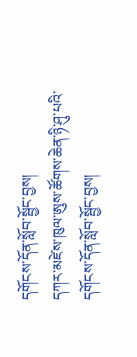དགོངས་དོན་སློབ་སྦྱོང་བྱས།
དཀར་མཛེས་ཁུལ་ཨུས་ཚོགས་ཆེན་ཉི་ཤུ་པའི་དགོངས་དོན་སློབ་སྦྱོང་བྱས།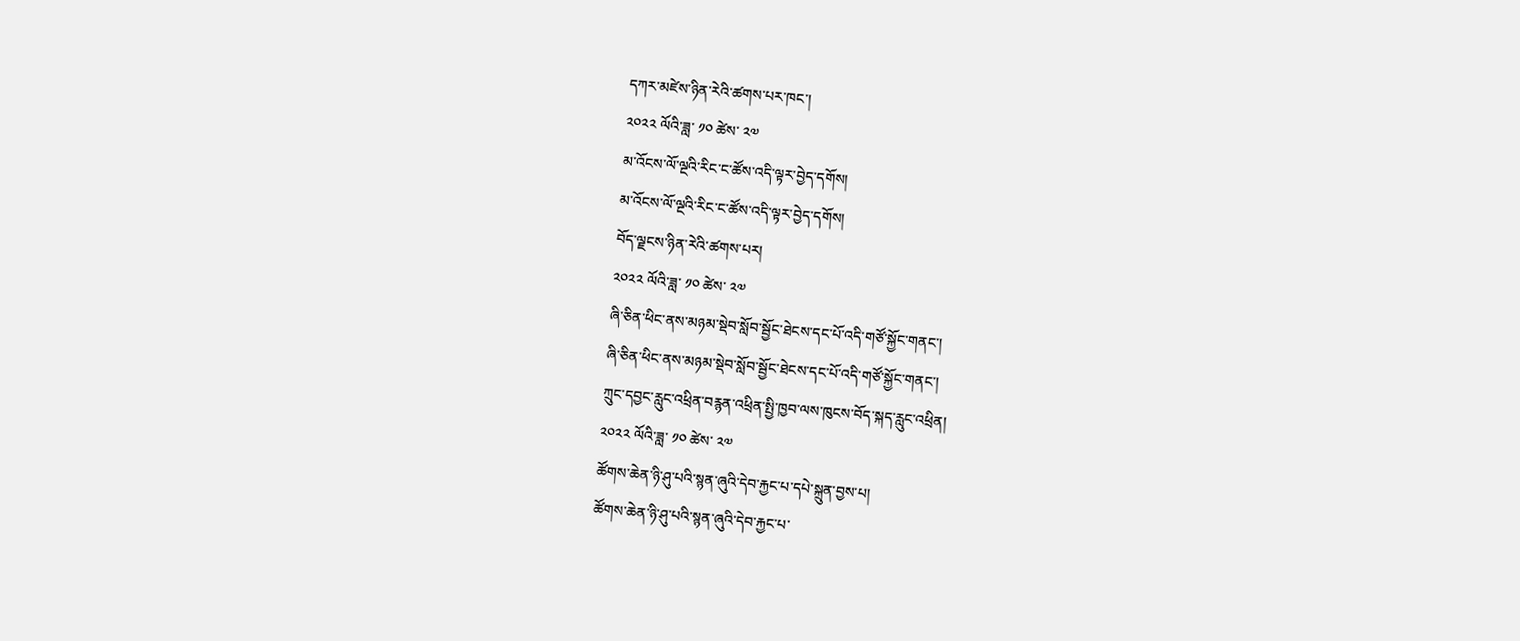དཀར་མཛེས་ཉིན་རེའི་ཚགས་པར་ཁང་།
༢༠༢༢ ལོའི་ཟླ་ ༡༠ ཚེས་ ༢༧
མ་འོངས་ལོ་ལྔའི་རིང་ང་ཚོས་འདི་ལྟར་བྱེད་དགོས།
མ་འོངས་ལོ་ལྔའི་རིང་ང་ཚོས་འདི་ལྟར་བྱེད་དགོས།
བོད་ལྗངས་ཉིན་རེའི་ཚགས་པར།
༢༠༢༢ ལོའི་ཟླ་ ༡༠ ཚེས་ ༢༧
ཞི་ཅིན་ཕིང་ནས་མཉམ་སྡེབ་སློབ་སྦྱོང་ཐེངས་དང་པོ་འདི་གཙོ་སྐྱོང་གནང་།
ཞི་ཅིན་ཕིང་ནས་མཉམ་སྡེབ་སློབ་སྦྱོང་ཐེངས་དང་པོ་འདི་གཙོ་སྐྱོང་གནང་།
ཀྲུང་དབྱང་རླུང་འཕྲིན་བརྙན་འཕྲིན་སྤྱི་ཁྱབ་ལས་ཁུངས་བོད་སྐད་རླུང་འཕྲིན།
༢༠༢༢ ལོའི་ཟླ་ ༡༠ ཚེས་ ༢༧
ཚོགས་ཆེན་ཉི་ཤུ་པའི་སྙན་ཞུའི་དེབ་རྐྱང་པ་དཔེ་སྐྲུན་བྱས་པ།
ཚོགས་ཆེན་ཉི་ཤུ་པའི་སྙན་ཞུའི་དེབ་རྐྱང་པ་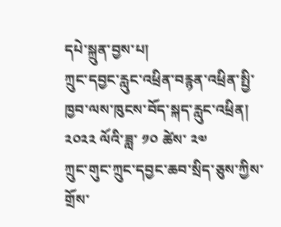དཔེ་སྐྲུན་བྱས་པ།
ཀྲུང་དབྱང་རླུང་འཕྲིན་བརྙན་འཕྲིན་སྤྱི་ཁྱབ་ལས་ཁུངས་བོད་སྐད་རླུང་འཕྲིན།
༢༠༢༢ ལོའི་ཟླ་ ༡༠ ཚེས་ ༢༧
ཀྲུང་གུང་ཀྲུང་དབྱང་ཆབ་སྲིད་ཅུས་ཀྱིས་གྲོས་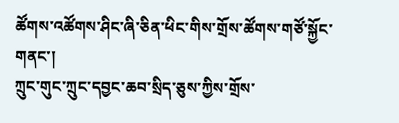ཚོགས་འཚོགས་ཤིང་ཞི་ཅིན་ཕིང་གིས་གྲོས་ཚོགས་གཙོ་སྐྱོང་གནང་།
ཀྲུང་གུང་ཀྲུང་དབྱང་ཆབ་སྲིད་ཅུས་ཀྱིས་གྲོས་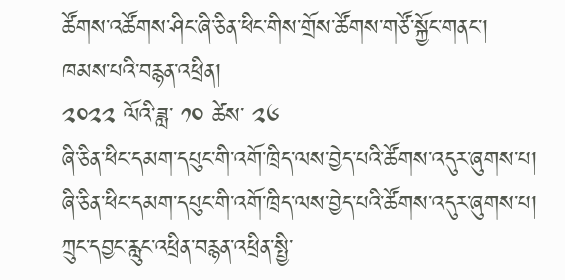ཚོགས་འཚོགས་ཤིང་ཞི་ཅིན་ཕིང་གིས་གྲོས་ཚོགས་གཙོ་སྐྱོང་གནང་།
ཁམས་པའི་བརྙན་འཕྲིན།
༢༠༢༢ ལོའི་ཟླ་ ༡༠ ཚེས་ ༢༦
ཞི་ཅིན་ཕིང་དམག་དཔུང་གི་འགོ་ཁྲིད་ལས་བྱེད་པའི་ཚོགས་འདུར་ཞུགས་པ།
ཞི་ཅིན་ཕིང་དམག་དཔུང་གི་འགོ་ཁྲིད་ལས་བྱེད་པའི་ཚོགས་འདུར་ཞུགས་པ།
ཀྲུང་དབྱང་རླུང་འཕྲིན་བརྙན་འཕྲིན་སྤྱི་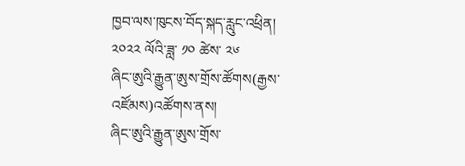ཁྱབ་ལས་ཁུངས་བོད་སྐད་རླུང་འཕྲིན།
༢༠༢༢ ལོའི་ཟླ་ ༡༠ ཚེས་ ༢༦
ཞིང་ཨུའི་རྒྱུན་ཨུས་གྲོས་ཚོགས(རྒྱས་འཛོམས)འཚོགས་ནས།
ཞིང་ཨུའི་རྒྱུན་ཨུས་གྲོས་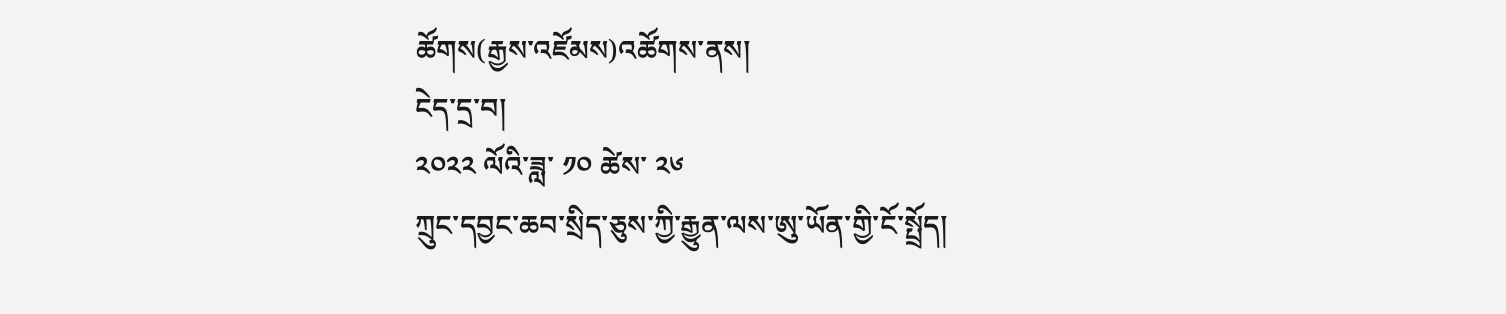ཚོགས(རྒྱས་འཛོམས)འཚོགས་ནས།
ངེད་དྲ་བ།
༢༠༢༢ ལོའི་ཟླ་ ༡༠ ཚེས་ ༢༦
ཀྲུང་དབྱང་ཆབ་སྲིད་ཅུས་ཀྱི་རྒྱུན་ལས་ཨུ་ཡོན་གྱི་ངོ་སྤྲོད།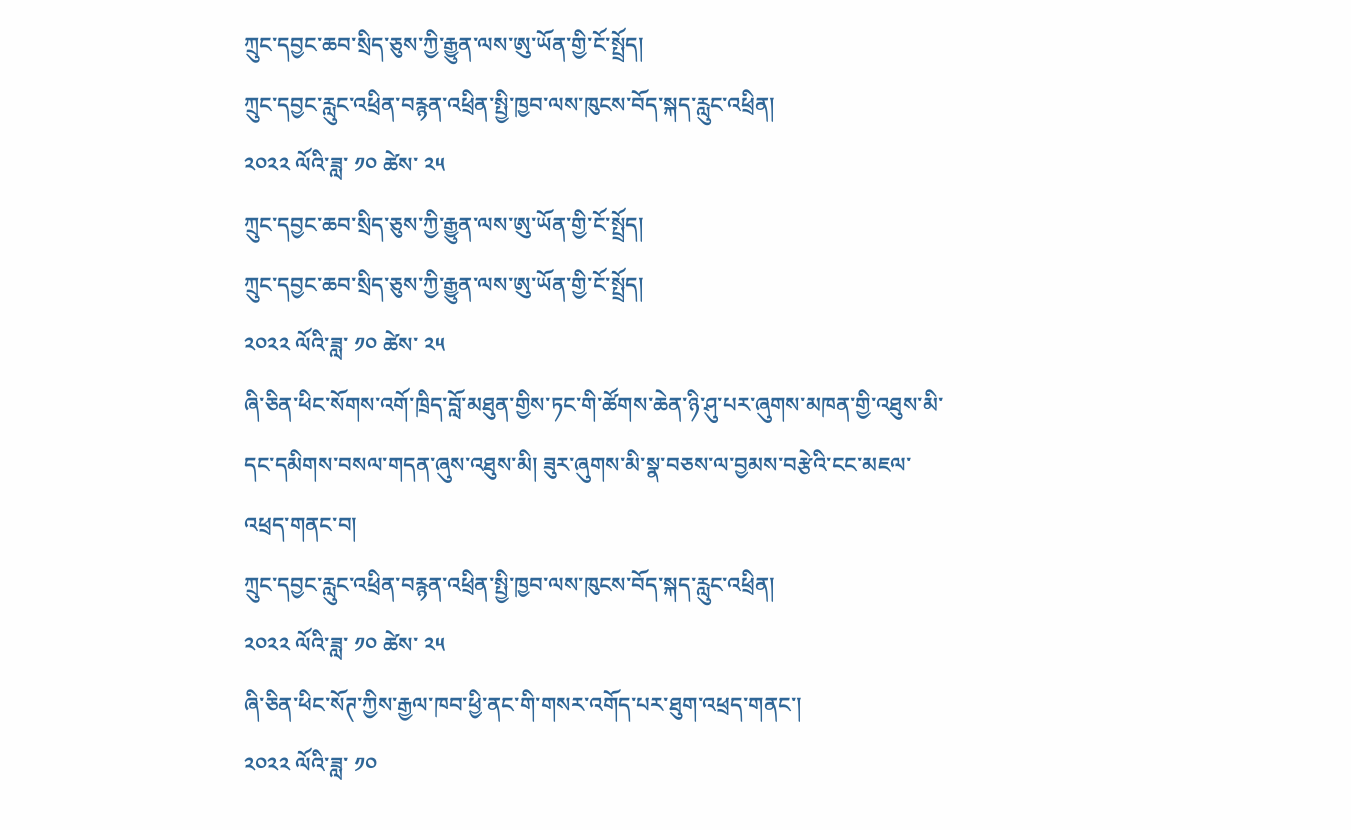ཀྲུང་དབྱང་ཆབ་སྲིད་ཅུས་ཀྱི་རྒྱུན་ལས་ཨུ་ཡོན་གྱི་ངོ་སྤྲོད།
ཀྲུང་དབྱང་རླུང་འཕྲིན་བརྙན་འཕྲིན་སྤྱི་ཁྱབ་ལས་ཁུངས་བོད་སྐད་རླུང་འཕྲིན།
༢༠༢༢ ལོའི་ཟླ་ ༡༠ ཚེས་ ༢༥
ཀྲུང་དབྱང་ཆབ་སྲིད་ཅུས་ཀྱི་རྒྱུན་ལས་ཨུ་ཡོན་གྱི་ངོ་སྤྲོད།
ཀྲུང་དབྱང་ཆབ་སྲིད་ཅུས་ཀྱི་རྒྱུན་ལས་ཨུ་ཡོན་གྱི་ངོ་སྤྲོད།
༢༠༢༢ ལོའི་ཟླ་ ༡༠ ཚེས་ ༢༥
ཞི་ཅིན་ཕིང་སོགས་འགོ་ཁྲིད་བློ་མཐུན་གྱིས་ཏང་གི་ཚོགས་ཆེན་ཉི་ཤུ་པར་ཞུགས་མཁན་གྱི་འཐུས་མི་དང་དམིགས་བསལ་གདན་ཞུས་འཐུས་མི། ཟུར་ཞུགས་མི་སྣ་བཅས་ལ་བྱམས་བརྩེའི་ངང་མཇལ་འཕྲད་གནང་བ།
ཀྲུང་དབྱང་རླུང་འཕྲིན་བརྙན་འཕྲིན་སྤྱི་ཁྱབ་ལས་ཁུངས་བོད་སྐད་རླུང་འཕྲིན།
༢༠༢༢ ལོའི་ཟླ་ ༡༠ ཚེས་ ༢༥
ཞི་ཅིན་ཕིང་སོཊ་ཀྱིས་རྒྱལ་ཁབ་ཕྱི་ནང་གི་གསར་འགོད་པར་ཐུག་འཕྲད་གནང་།
༢༠༢༢ ལོའི་ཟླ་ ༡༠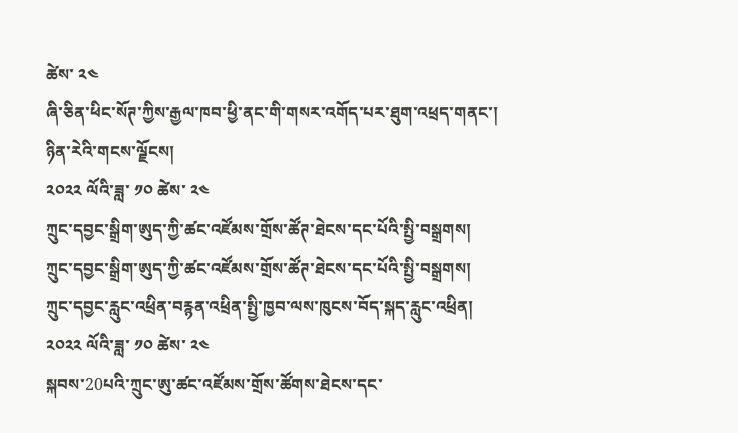ཚེས་ ༢༤
ཞི་ཅིན་ཕིང་སོཊ་ཀྱིས་རྒྱལ་ཁབ་ཕྱི་ནང་གི་གསར་འགོད་པར་ཐུག་འཕྲད་གནང་།
ཉིན་རེའི་གངས་ལྗོངས།
༢༠༢༢ ལོའི་ཟླ་ ༡༠ ཚེས་ ༢༤
ཀྲུང་དབྱང་སྒྲིག་ཨུད་ཀྱི་ཚང་འཛོམས་གྲོས་ཚོཊ་ཐེངས་དང་པོའི་སྤྱི་བསྒྲགས།
ཀྲུང་དབྱང་སྒྲིག་ཨུད་ཀྱི་ཚང་འཛོམས་གྲོས་ཚོཊ་ཐེངས་དང་པོའི་སྤྱི་བསྒྲགས།
ཀྲུང་དབྱང་རླུང་འཕྲིན་བརྙན་འཕྲིན་སྤྱི་ཁྱབ་ལས་ཁུངས་བོད་སྐད་རླུང་འཕྲིན།
༢༠༢༢ ལོའི་ཟླ་ ༡༠ ཚེས་ ༢༤
སྐབས་20པའི་ཀྲུང་ཨུ་ཚང་འཛོམས་གྲོས་ཚོགས་ཐེངས་དང་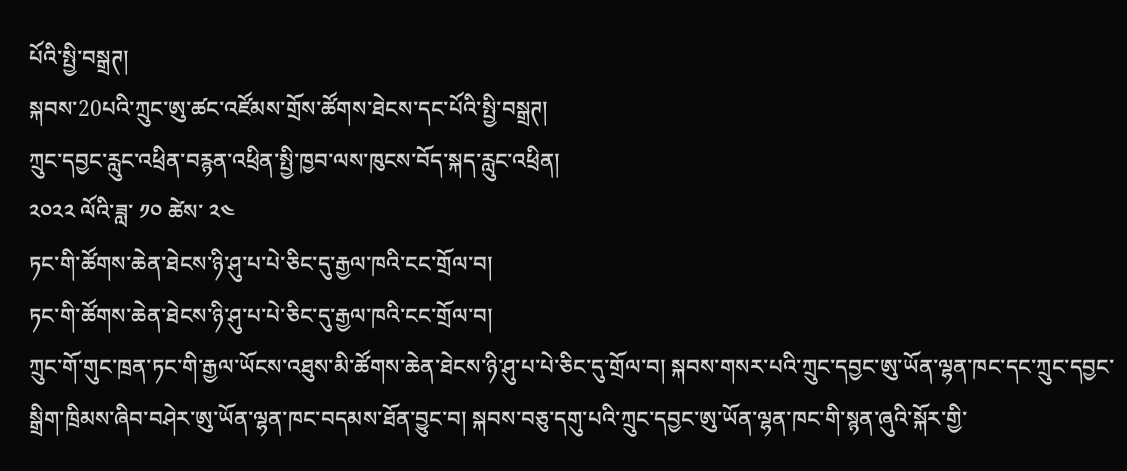པོའི་སྤྱི་བསྒྲཊ།
སྐབས་20པའི་ཀྲུང་ཨུ་ཚང་འཛོམས་གྲོས་ཚོགས་ཐེངས་དང་པོའི་སྤྱི་བསྒྲཊ།
ཀྲུང་དབྱང་རླུང་འཕྲིན་བརྙན་འཕྲིན་སྤྱི་ཁྱབ་ལས་ཁུངས་བོད་སྐད་རླུང་འཕྲིན།
༢༠༢༢ ལོའི་ཟླ་ ༡༠ ཚེས་ ༢༤
ཏང་གི་ཚོགས་ཆེན་ཐེངས་ཉི་ཤུ་པ་པེ་ཅིང་དུ་རྒྱལ་ཁའི་ངང་གྲོལ་བ།
ཏང་གི་ཚོགས་ཆེན་ཐེངས་ཉི་ཤུ་པ་པེ་ཅིང་དུ་རྒྱལ་ཁའི་ངང་གྲོལ་བ།
ཀྲུང་གོ་གུང་ཁྲན་ཏང་གི་རྒྱལ་ཡོངས་འཐུས་མི་ཚོགས་ཆེན་ཐེངས་ཉི་ཤུ་པ་པེ་ཅིང་དུ་གྲོལ་བ། སྐབས་གསར་པའི་ཀྲུང་དབྱང་ཨུ་ཡོན་ལྷན་ཁང་དང་ཀྲུང་དབྱང་སྒྲིག་ཁྲིམས་ཞིབ་བཤེར་ཨུ་ཡོན་ལྷན་ཁང་བདམས་ཐོན་བྱུང་བ། སྐབས་བཅུ་དགུ་པའི་ཀྲུང་དབྱང་ཨུ་ཡོན་ལྷན་ཁང་གི་སྙན་ཞུའི་སྐོར་གྱི་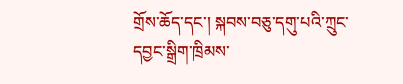གྲོས་ཆོད་དང་། སྐབས་བཅུ་དགུ་པའི་ཀྲུང་དབྱང་སྒྲིག་ཁྲིམས་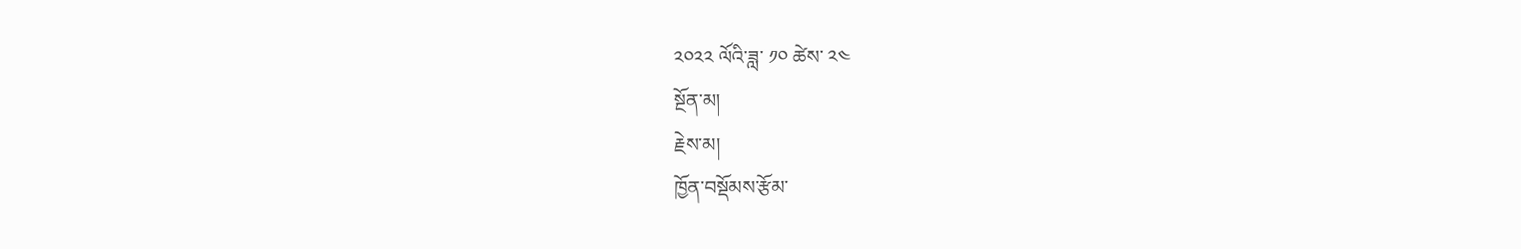༢༠༢༢ ལོའི་ཟླ་ ༡༠ ཚེས་ ༢༤
སྔོན་མ།
རྗེས་མ།
ཁྱོན་བསྡོམས་རྩོམ་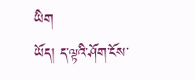ཡིག
ཡོད། ད་ལྟའི་ཤོག་ངོས་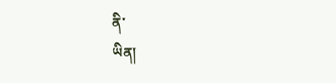ནི་
ཡིན།